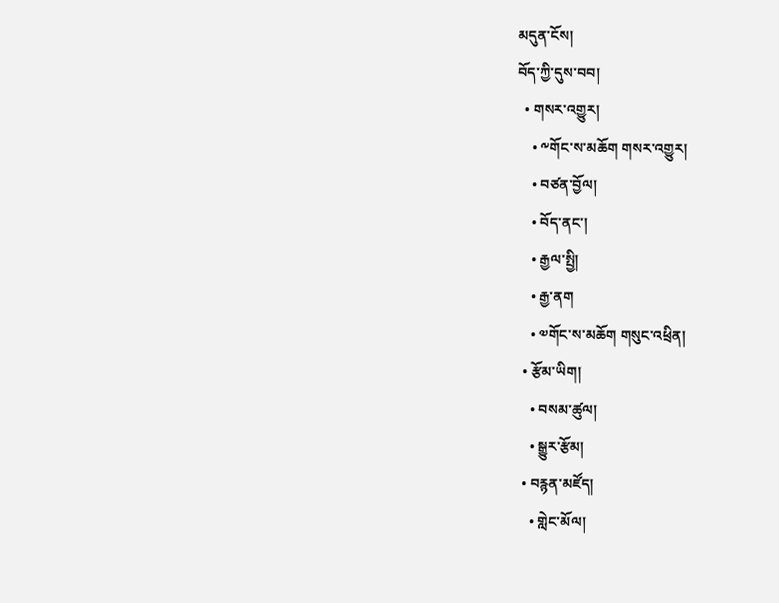མདུན་ངོས།
བོད་ཀྱི་དུས་བབ།
  • གསར་འགྱུར།
    • ༸གོང་ས་མཆོག གསར་འགྱུར།
    • བཙན་བྱོལ།
    • བོད་ནང་།
    • རྒྱལ་སྤྱི།
    • རྒྱ་ནག
    • ༧གོང་ས་མཆོག གསུང་འཕྲིན།
  • རྩོམ་ཡིག།
    • བསམ་ཚུལ།
    • སྒྱུར་རྩོམ།
  • བརྙན་མཛོད།
    • གླེང་མོལ།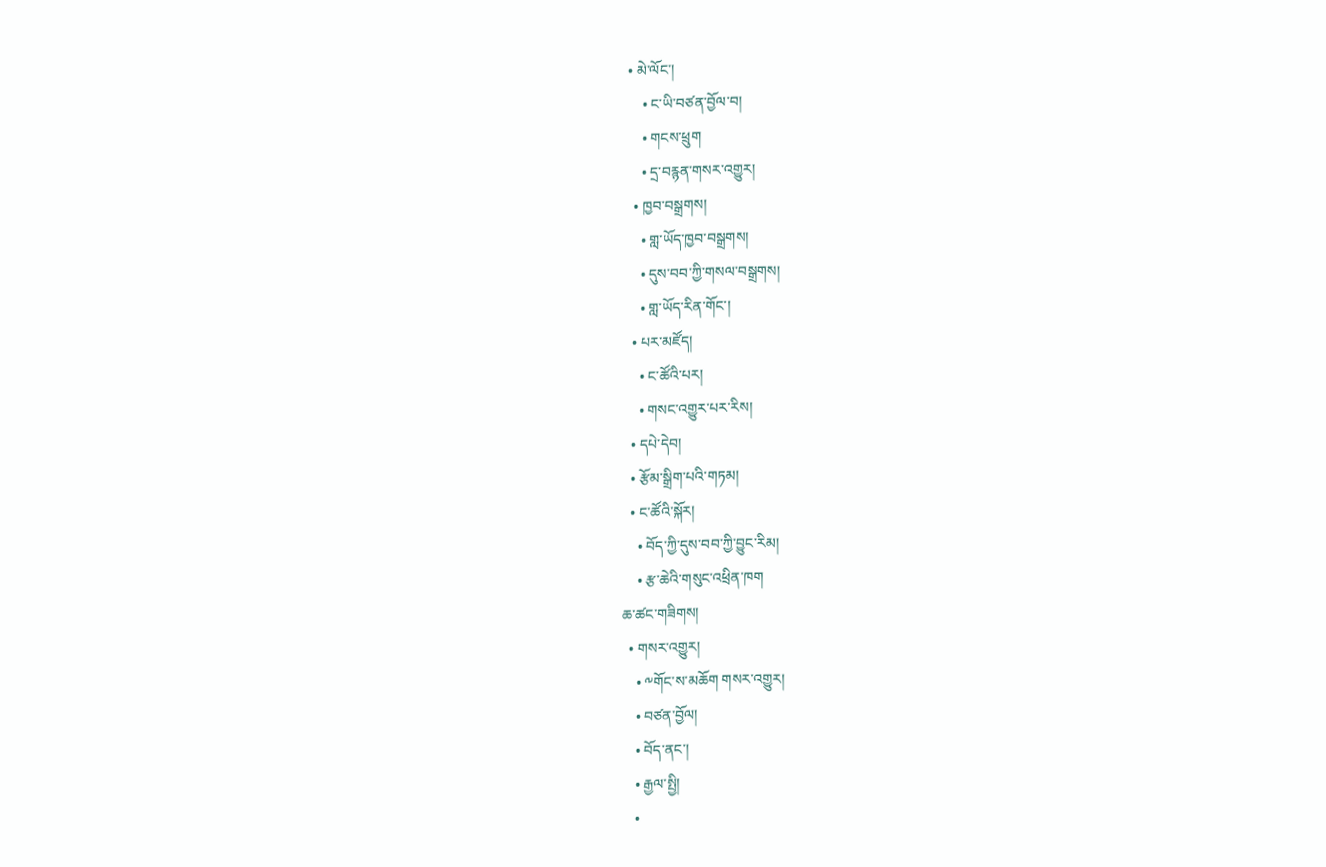• མེ་ལོང་།
    • ང་ཡི་བཙན་བྱོལ་བ།
    • གངས་ཕྲུག
    • དྲ་བརྙན་གསར་འགྱུར།
  • ཁྱབ་བསྒྲགས།
    • གླ་ཡོད་ཁྱབ་བསྒྲགས།
    • དུས་བབ་ཀྱི་གསལ་བསྒྲགས།
    • གླ་ཡོད་རིན་གོང་།
  • པར་མཛོད།
    • ང་ཚོའི་པར།
    • གསང་འགྱུར་པར་རིས།
  • དཔེ་དེབ།
  • རྩོམ་སྒྲིག་པའི་གཏམ།
  • ང་ཚོའི་སྐོར།
    • བོད་ཀྱི་དུས་བབ་ཀྱི་བྱུང་རིམ།
    • རྩ་ཆེའི་གསུང་འཕྲིན་ཁག
ཆ་ཚང་གཟིགས།
  • གསར་འགྱུར།
    • ༸གོང་ས་མཆོག གསར་འགྱུར།
    • བཙན་བྱོལ།
    • བོད་ནང་།
    • རྒྱལ་སྤྱི།
    •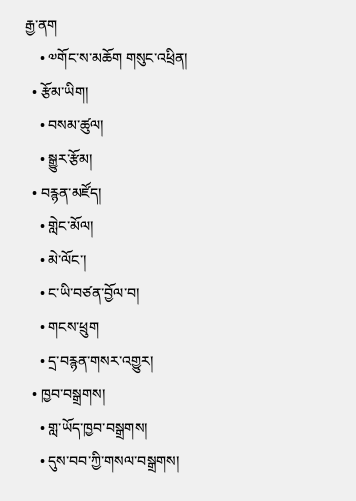རྒྱ་ནག
    • ༧གོང་ས་མཆོག གསུང་འཕྲིན།
  • རྩོམ་ཡིག།
    • བསམ་ཚུལ།
    • སྒྱུར་རྩོམ།
  • བརྙན་མཛོད།
    • གླེང་མོལ།
    • མེ་ལོང་།
    • ང་ཡི་བཙན་བྱོལ་བ།
    • གངས་ཕྲུག
    • དྲ་བརྙན་གསར་འགྱུར།
  • ཁྱབ་བསྒྲགས།
    • གླ་ཡོད་ཁྱབ་བསྒྲགས།
    • དུས་བབ་ཀྱི་གསལ་བསྒྲགས།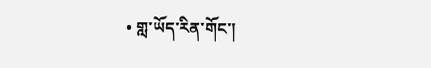• གླ་ཡོད་རིན་གོང་།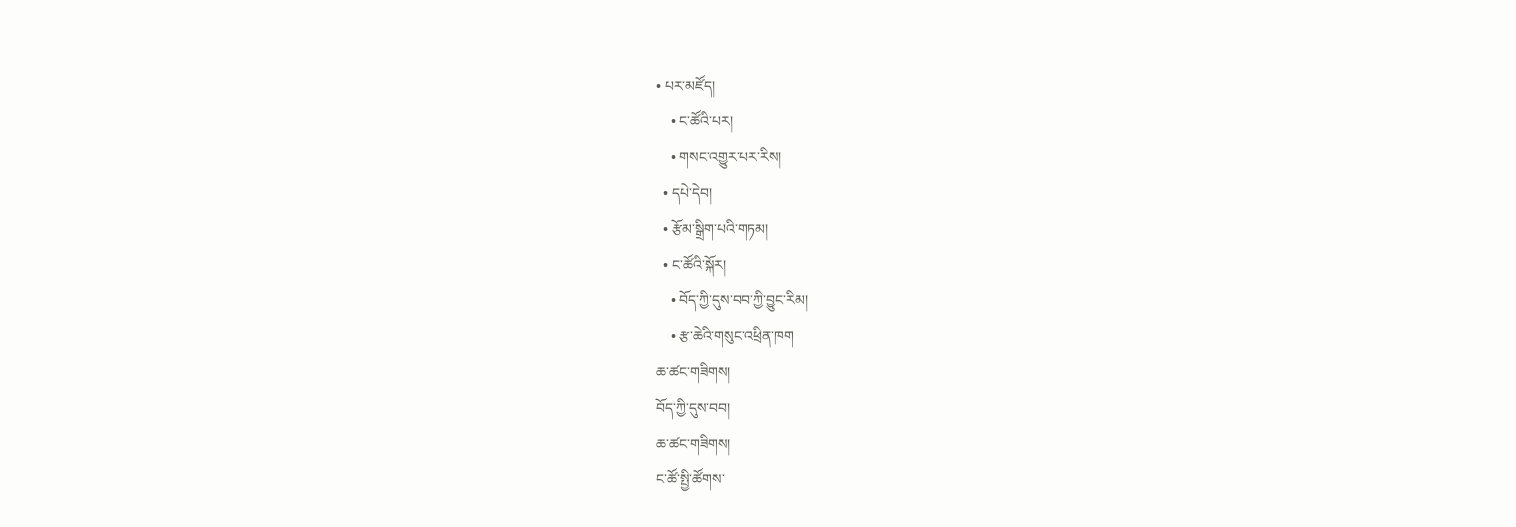• པར་མཛོད།
    • ང་ཚོའི་པར།
    • གསང་འགྱུར་པར་རིས།
  • དཔེ་དེབ།
  • རྩོམ་སྒྲིག་པའི་གཏམ།
  • ང་ཚོའི་སྐོར།
    • བོད་ཀྱི་དུས་བབ་ཀྱི་བྱུང་རིམ།
    • རྩ་ཆེའི་གསུང་འཕྲིན་ཁག
ཆ་ཚང་གཟིགས།
བོད་ཀྱི་དུས་བབ།
ཆ་ཚང་གཟིགས།
ང་ཚོ་སྤྱི་ཚོགས་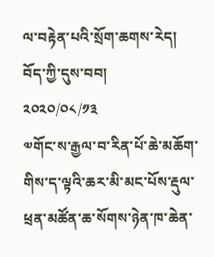ལ་བརྟེན་པའི་སྲོག་ཆགས་རེད།
བོད་ཀྱི་དུས་བབ།
༢༠༢༠/༠༨/༡༣
༧གོང་ས་རྒྱལ་བ་རིན་པོ་ཆེ་མཆོག་གིས་ད་ལྟའི་ཆར་མི་མང་པོས་རྡུལ་ཕྲན་མཚོན་ཆ་སོགས་ཉེན་ཁ་ཆེན་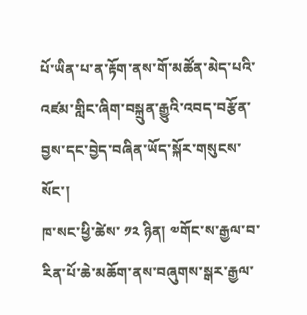པོ་ཡིན་པ་ན་རྟོག་ནས་གོ་མཚོན་མེད་པའི་འཛམ་གླིང་ཞིག་བསྐྲུན་རྒྱུའི་འབད་བརྩོན་བྱས་དང་བྱེད་བཞིན་ཡོད་སྐོར་གསུངས་སོང་།
ཁ་སང་ཕྱི་ཚེས་ ༡༢ ཉིན། ༧གོང་ས་རྒྱལ་བ་རིན་པོ་ཆེ་མཆོག་ནས་བཞུགས་སྒར་རྒྱལ་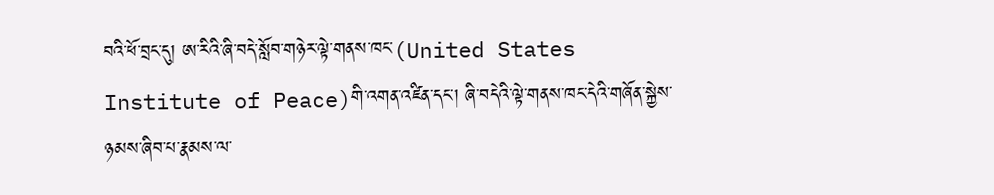བའི་ཕོ་བྲང་དུ། ཨ་རིའི་ཞི་བདེ་སློབ་གཉེར་ལྟེ་གནས་ཁང་(United States Institute of Peace)གི་འགན་འཛིན་དང་། ཞི་བདེའི་ལྟེ་གནས་ཁང་དེའི་གཞོན་སྐྱེས་ཉམས་ཞིབ་པ་རྣམས་ལ་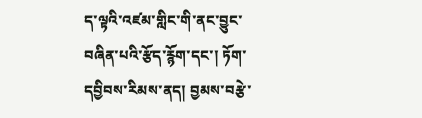ད་ལྟའི་འཛམ་གླིང་གི་ནང་བྱུང་བཞིན་པའི་རྩོད་རྙོག་དང་། ཏོག་དབྱིབས་རིམས་ནད། བྱམས་བརྩེ་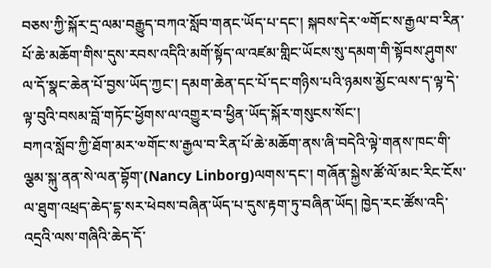བཅས་ཀྱི་སྐོར་དྲ་ལམ་བརྒྱུད་བཀའ་སློབ་གནང་ཡོད་པ་དང་། སྐབས་དེར་༧གོང་ས་རྒྱལ་བ་རིན་པོ་ཆེ་མཆོག་གིས་དུས་རབས་འདིའི་མགོ་སྟོད་ལ་འཛམ་གླིང་ཡོངས་སུ་དམག་གི་སྟོབས་ཤུགས་ལ་དོ་སྣང་ཆེན་པོ་བྱས་ཡོད་ཀྱང་། དམག་ཆེན་དང་པོ་དང་གཉིས་པའི་ཉམས་མྱོང་ལས་ད་ལྟ་དེ་ལྟ་བུའི་བསམ་བློ་གཏོང་ཕྱོགས་ལ་འགྱུར་བ་ཕྱིན་ཡོད་སྐོར་གསུངས་སོང་།
བཀའ་སློབ་ཀྱི་ཐོག་མར་༧གོང་ས་རྒྱལ་བ་རིན་པོ་ཆེ་མཆོག་ནས་ཞི་བདེའི་ལྟེ་གནས་ཁང་གི་ལྕམ་སྐུ་ནན་སེ་ལན་བྷོག་(Nancy Linborg)ལགས་དང་། གཞོན་སྐྱེས་ཚོ་ལོ་མང་རིང་ངོས་ལ་ཐུག་འཕྲད་ཆེད་དྷ་སར་ཕེབས་བཞིན་ཡོད་པ་དུས་རྟག་ཏུ་བཞིན་ཡོད། ཁྱེད་རང་ཚོས་འདི་འདྲའི་ལས་གཞིའི་ཆེད་དོ་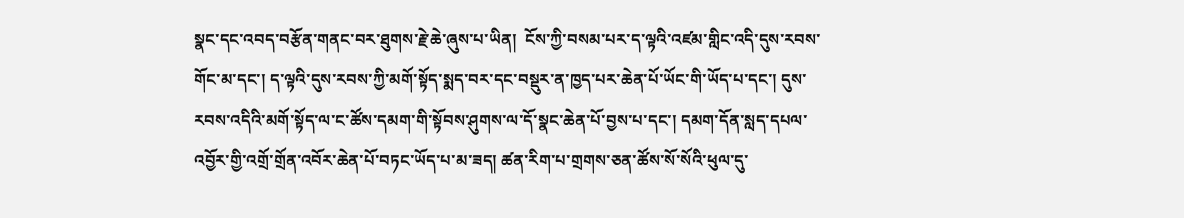སྣང་དང་འབད་བརྩོན་གནང་བར་ཐུགས་རྗེ་ཆེ་ཞུས་པ་ཡིན།  ངོས་ཀྱི་བསམ་པར་ད་ལྟའི་འཛམ་གླིང་འདི་དུས་རབས་གོང་མ་དང་། ད་ལྟའི་དུས་རབས་ཀྱི་མགོ་སྟོད་སྨད་བར་དང་བསྡུར་ན་ཁྱད་པར་ཆེན་པོ་ཡོང་གི་ཡོད་པ་དང་། དུས་རབས་འདིའི་མགོ་སྟོད་ལ་ང་ཚོས་དམག་གི་སྟོབས་ཤུགས་ལ་དོ་སྣང་ཆེན་པོ་བྱས་པ་དང་། དམག་དོན་སླད་དཔལ་འབྱོར་གྱི་འགྲོ་གྲོན་འབོར་ཆེན་པོ་བཏང་ཡོད་པ་མ་ཟད། ཚན་རིག་པ་གྲགས་ཅན་ཚོས་སོ་སོའི་ཕུལ་དུ་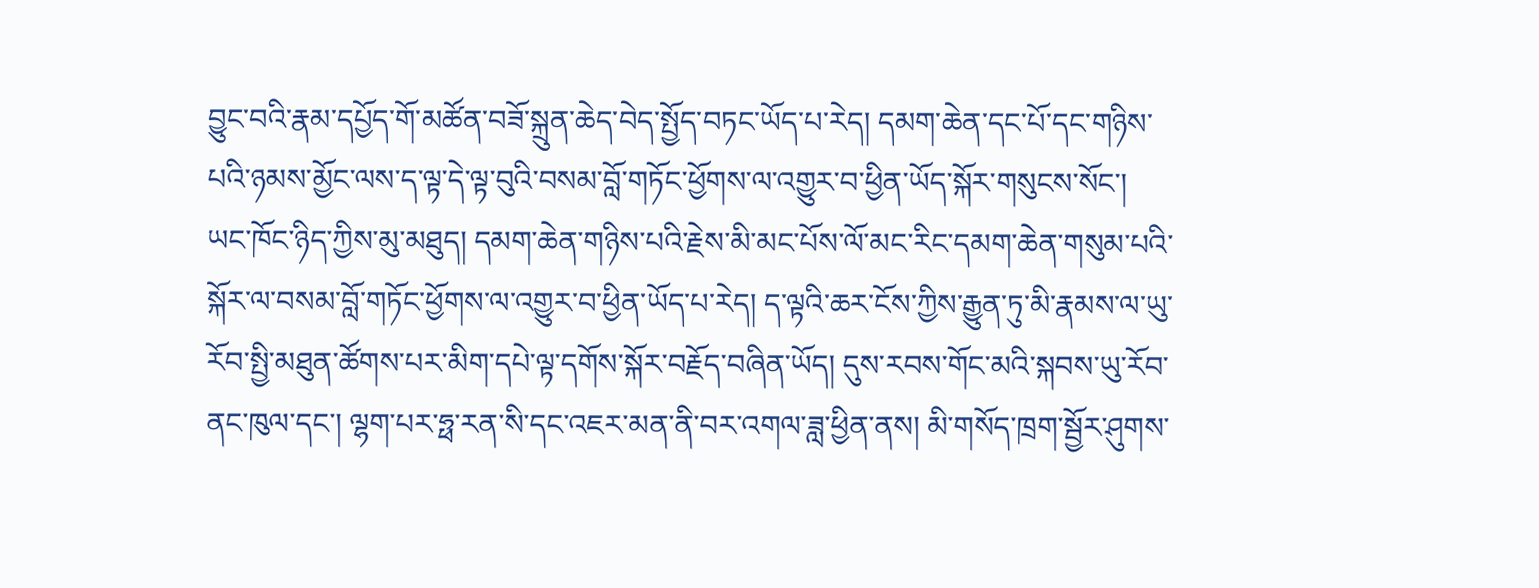བྱུང་བའི་རྣམ་དཔྱོད་གོ་མཚོན་བཟོ་སྐྲུན་ཆེད་བེད་སྤྱོད་བཏང་ཡོད་པ་རེད། དམག་ཆེན་དང་པོ་དང་གཉིས་པའི་ཉམས་མྱོང་ལས་ད་ལྟ་དེ་ལྟ་བུའི་བསམ་བློ་གཏོང་ཕྱོགས་ལ་འགྱུར་བ་ཕྱིན་ཡོད་སྐོར་གསུངས་སོང་།
ཡང་ཁོང་ཉིད་ཀྱིས་མུ་མཐུད། དམག་ཆེན་གཉིས་པའི་རྗེས་མི་མང་པོས་ལོ་མང་རིང་དམག་ཆེན་གསུམ་པའི་སྐོར་ལ་བསམ་བློ་གཏོང་ཕྱོགས་ལ་འགྱུར་བ་ཕྱིན་ཡོད་པ་རེད། ད་ལྟའི་ཆར་ངོས་ཀྱིས་རྒྱུན་ཏུ་མི་རྣམས་ལ་ཡུ་རོབ་སྤྱི་མཐུན་ཚོགས་པར་མིག་དཔེ་ལྟ་དགོས་སྐོར་བརྗོད་བཞིན་ཡོད། དུས་རབས་གོང་མའི་སྐབས་ཡུ་རོབ་ནང་ཁུལ་དང་། ལྷག་པར་ཧྥ་རན་སི་དང་འཇར་མན་ནི་བར་འགལ་ཟླ་ཕྱིན་ནས། མི་གསོད་ཁྲག་སྦྱོར་ཤུགས་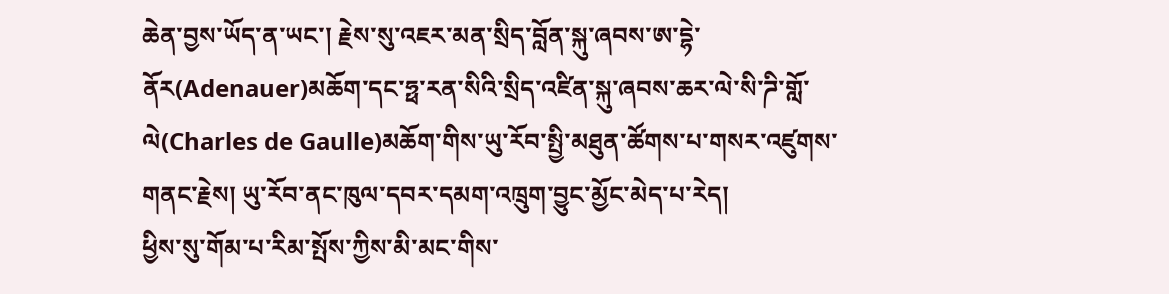ཆེན་བྱས་ཡོད་ན་ཡང་། རྗེས་སུ་འཇར་མན་སྲིད་བློན་སྐུ་ཞབས་ཨ་དྷེ་ནོར(Adenauer)མཆོག་དང་ཧྥ་རན་སིའི་སྲིད་འཛིན་སྐུ་ཞབས་ཆར་ལེ་སི་ཌི་གློ་ལེ(Charles de Gaulle)མཆོག་གིས་ཡུ་རོབ་སྤྱི་མཐུན་ཚོགས་པ་གསར་འཛུགས་གནང་རྗེས། ཡུ་རོབ་ནང་ཁུལ་དབར་དམག་འཁྲུག་བྱུང་མྱོང་མེད་པ་རེད།
ཕྱིས་སུ་གོམ་པ་རིམ་སྤོས་ཀྱིས་མི་མང་གིས་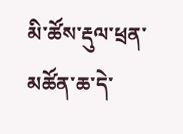མི་ཚོས་རྡུལ་ཕྲན་མཚོན་ཆ་དེ་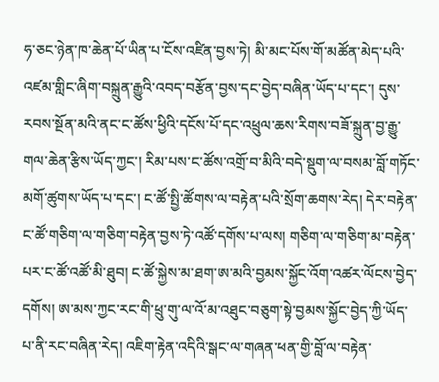ཧ་ཅང་ཉེན་ཁ་ཆེན་པོ་ཡིན་པ་ངོས་འཛིན་བྱས་ཏེ། མི་མང་པོས་གོ་མཚོན་མེད་པའི་འཛམ་གླིང་ཞིག་བསྐྲུན་རྒྱུའི་འབད་བརྩོན་བྱས་དང་བྱེད་བཞིན་ཡོད་པ་དང་། དུས་རབས་སྔོན་མའི་ནང་ང་ཚོས་ཕྱིའི་དངོས་པོ་དང་འཕྲུལ་ཆས་རིགས་བཟོ་སྐྲུན་བྱ་རྒྱུ་གལ་ཆེན་རྩིས་ཡོད་ཀྱང་། རིམ་པས་ང་ཚོས་འགྲོ་བ་མིའི་བདེ་སྡུག་ལ་བསམ་བློ་གཏོང་མགོ་ཚུགས་ཡོད་པ་དང་། ང་ཚོ་སྤྱི་ཚོགས་ལ་བརྟེན་པའི་སྲོག་ཆགས་རེད། དེར་བརྟེན་ང་ཚོ་གཅིག་ལ་གཅིག་བརྟེན་བྱས་ཏེ་འཚོ་དགོས་པ་ལས། གཅིག་ལ་གཅིག་མ་བརྟེན་པར་ང་ཚོ་འཚོ་མི་ཐུབ། ང་ཚོ་སྐྱེས་མ་ཐག་ཨ་མའི་བྱམས་སྐྱོང་འོག་འཚར་ལོངས་བྱེད་དགོས། ཨ་མས་ཀྱང་རང་གི་ཕྲུ་གུ་ལ་འོ་མ་འཐུང་བཅུག་སྟེ་བྱམས་སྐྱོང་བྱེད་ཀྱི་ཡོད་པ་ནི་རང་བཞིན་རེད། འཇིག་རྟེན་འདིའི་སྒང་ལ་གཞན་ཕན་གྱི་བློ་ལ་བརྟེན་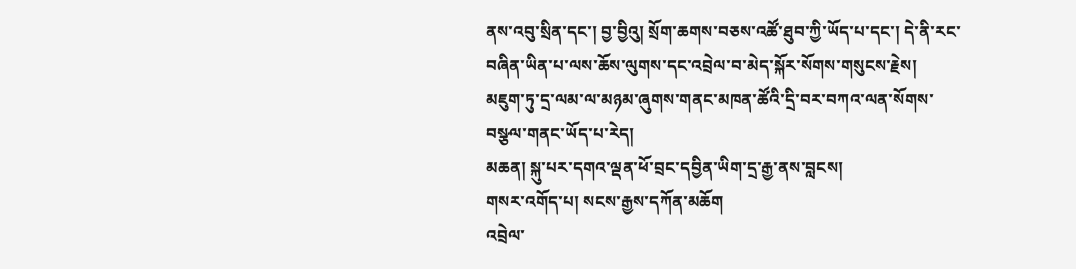ནས་འབུ་སྲིན་དང་། བྱ་བྱིའུ། སྲོག་ཆགས་བཅས་འཚོ་ཐུབ་ཀྱི་ཡོད་པ་དང་། དེ་ནི་རང་བཞིན་ཡིན་པ་ལས་ཆོས་ལུགས་དང་འབྲེལ་བ་མེད་སྐོར་སོགས་གསུངས་རྗེས། མཇུག་ཏུ་དྲ་ལམ་ལ་མཉམ་ཞུགས་གནང་མཁན་ཚོའི་དྲི་བར་བཀའ་ལན་སོགས་བསྩལ་གནང་ཡོད་པ་རེད།
མཆན། སྐུ་པར་དགའ་ལྡན་ཕོ་བྲང་དབྱིན་ཡིག་དྲ་རྒྱ་ནས་བླངས།
གསར་འགོད་པ། སངས་རྒྱས་དཀོན་མཆོག
འབྲེལ་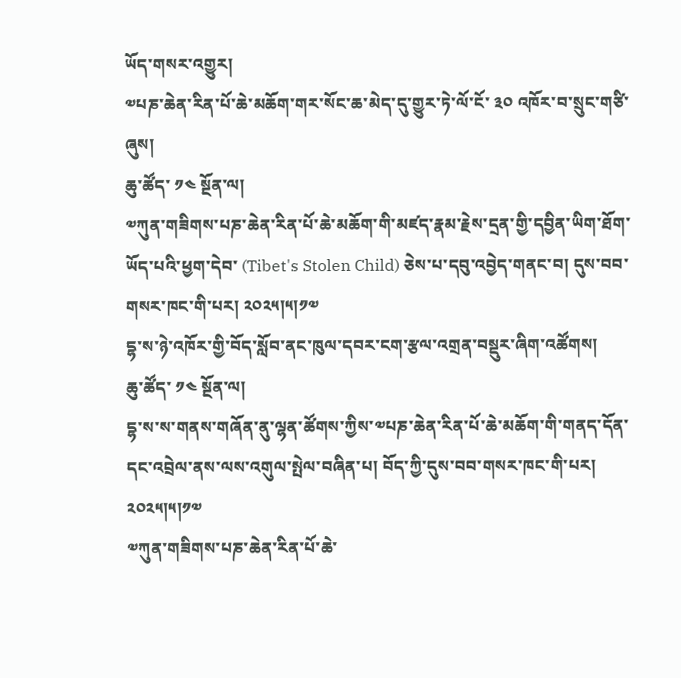ཡོད་གསར་འགྱུར།
༧པཎ་ཆེན་རིན་པོ་ཆེ་མཆོག་གར་སོང་ཆ་མེད་དུ་གྱུར་ཏེ་ལོ་ངོ་ ༣༠ འཁོར་བ་སྲུང་གཙི་ཞུས།
ཆུ་ཚོད་ ༡༤ སྔོན་ལ།
༧ཀུན་གཟིགས་པཎ་ཆེན་རིན་པོ་ཆེ་མཆོག་གི་མཛད་རྣམ་རྗེས་དྲན་གྱི་དབྱིན་ཡིག་ཐོག་ཡོད་པའི་ཕྱག་དེབ་ (Tibet's Stolen Child) ཅེས་པ་དབུ་འབྱེད་གནང་བ། དུས་བབ་གསར་ཁང་གི་པར། ༢༠༢༥།༥།༡༧
དྷ་ས་ཉེ་འཁོར་གྱི་བོད་སློབ་ནང་ཁུལ་དབར་ངག་རྩལ་འགྲན་བསྡུར་ཞིག་འཚོགས།
ཆུ་ཚོད་ ༡༤ སྔོན་ལ།
དྷ་ས་ས་གནས་གཞོན་ནུ་ལྷན་ཚོགས་ཀྱིས་༧པཎ་ཆེན་རིན་པོ་ཆེ་མཆོག་གི་གནད་དོན་དང་འབྲེལ་ནས་ལས་འགུལ་སྤེལ་བཞིན་པ། བོད་ཀྱི་དུས་བབ་གསར་ཁང་གི་པར། ༢༠༢༥།༥།༡༧
༧ཀུན་གཟིགས་པཎ་ཆེན་རིན་པོ་ཆེ་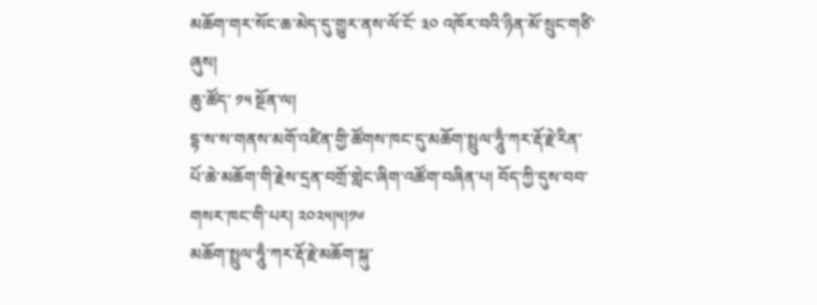མཆོག་གར་སོང་ཆ་མེད་དུ་གྱུར་ནས་ལོ་ངོ་ ༣༠ འཁོར་བའི་ཉིན་མོ་སྲུང་གཙི་ཞུས།
ཆུ་ཚོད་ ༡༥ སྔོན་ལ།
དྷ་ས་ས་གནས་མགོ་འཛིན་གྱི་ཚོགས་ཁང་དུ་མཆོག་སྤྲུལ་ཧཱུྃ་ཀར་རྡོ་རྗེ་རིན་པོ་ཆེ་མཆོག་གི་རྗེས་དྲན་བགྲོ་གླེང་ཞིག་འཚོག་བཞིན་པ། བོད་ཀྱི་དུས་བབ་གསར་ཁང་གི་པར། ༢༠༢༥།༥།༡༦
མཆོག་སྤྲུལ་ཧཱུྃ་ཀར་རྡོ་རྗེ་མཆོག་སྐུ་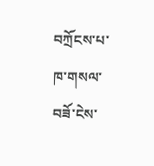བཀྲོངས་པ་ཁ་གསལ་བཟོ་ངེས་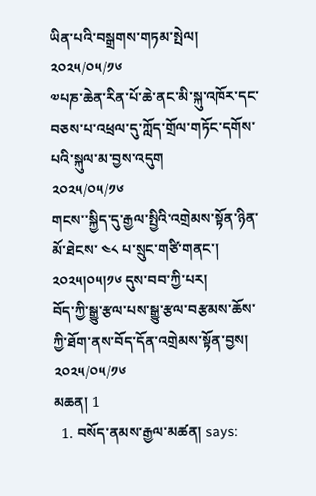ཡིན་པའི་བསྒྲགས་གཏམ་སྤེལ།
༢༠༢༥/༠༥/༡༦
༧པཎ་ཆེན་རིན་པོ་ཆེ་ནང་མི་སྐུ་འཁོར་དང་བཅས་པ་འཕྲལ་དུ་ཀློད་གྲོལ་གཏོང་དགོས་པའི་སྐུལ་མ་བྱས་འདུག
༢༠༢༥/༠༥/༡༦
གངས་་སྐྱིད་དུ་རྒྱལ་སྤྱིའི་འགྲེམས་སྟོན་ཉིན་མོ་ཐེངས་ ༤༨ པ་སྲུང་གཙི་གནང་།  ༢༠༢༥།༠༥།༡༦ དུས་བབ་ཀྱི་པར།
བོད་ཀྱི་སྒྱུ་རྩལ་པས་སྒྱུ་རྩལ་བརྩམས་ཆོས་ཀྱི་ཐོག་ནས་བོད་དོན་འགྲེམས་སྟོན་བྱས།
༢༠༢༥/༠༥/༡༦
མཆན། 1
  1. བསོད་ནམས་རྒྱལ་མཚན། says: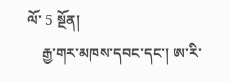ལོ་ 5 སྔོན།
    རྒྱ་གར་མཁས་དབང་དང་། ཨ་རི་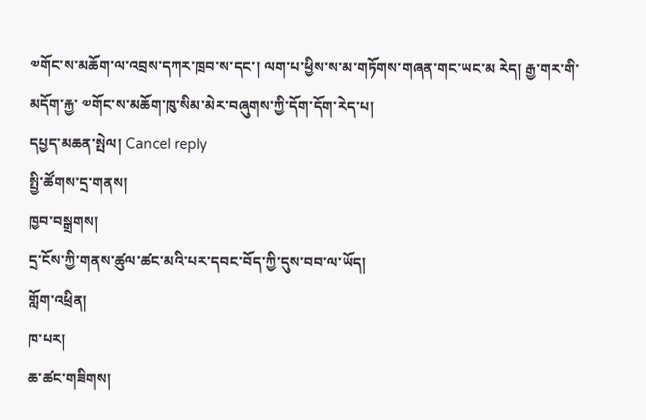༧གོང་ས་མཆོག་ལ་འབྲས་དཀར་ཁྲབ་ས་དང་། ལག་པ་ཕྱིས་ས་མ་གཏོགས་གཞན་གང་ཡང་མ རེད། རྒྱ་གར་གི་མདོག་རྐྱ་ ༧གོང་ས་མཆོག་ཁུ་སིམ་མེར་བཞུགས་ཀྱི་དོག་དོག་རེད་པ།
དཔྱད་མཆན་སྤེལ། Cancel reply
སྤྱི་ཚོགས་དྲ་གནས།
ཁྱབ་བསྒྲགས།
དྲ་ངོས་ཀྱི་གནས་ཚུལ་ཚང་མའི་པར་དབང་བོད་ཀྱི་དུས་བབ་ལ་ཡོད།
གློག་འཕྲིན།
ཁ་པར།
ཆ་ཚང་གཟིགས།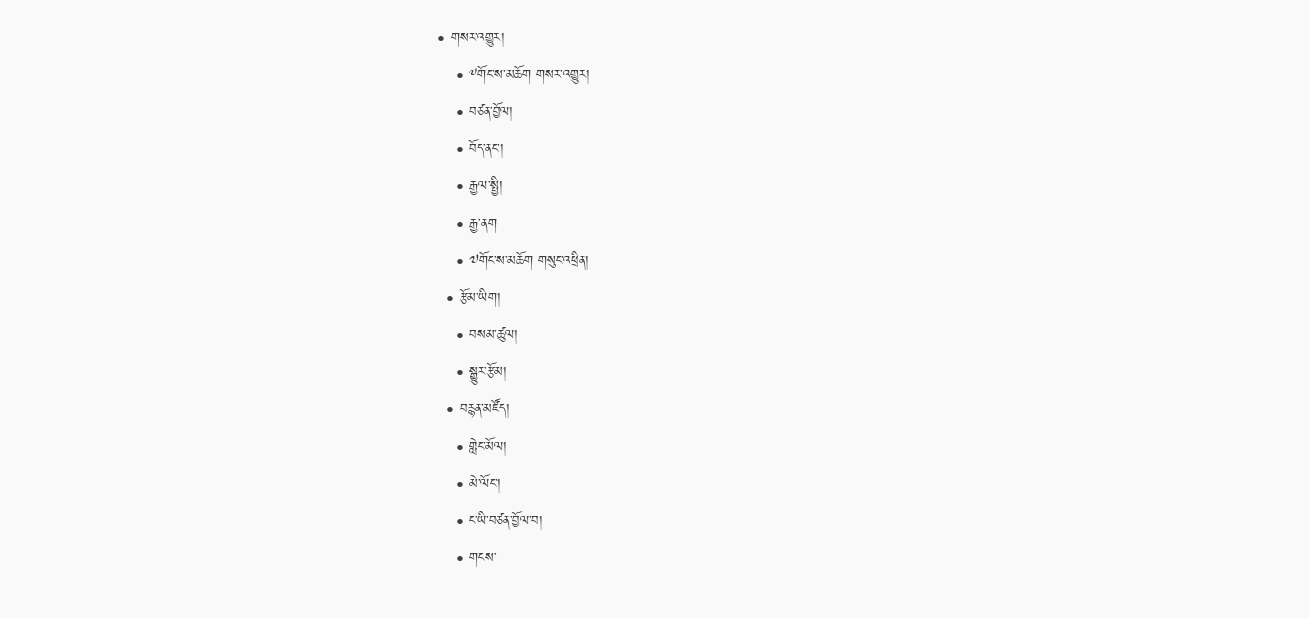• གསར་འགྱུར།
    • ༸གོང་ས་མཆོག གསར་འགྱུར།
    • བཙན་བྱོལ།
    • བོད་ནང་།
    • རྒྱལ་སྤྱི།
    • རྒྱ་ནག
    • ༧གོང་ས་མཆོག གསུང་འཕྲིན།
  • རྩོམ་ཡིག།
    • བསམ་ཚུལ།
    • སྒྱུར་རྩོམ།
  • བརྙན་མཛོད།
    • གླེང་མོལ།
    • མེ་ལོང་།
    • ང་ཡི་བཙན་བྱོལ་བ།
    • གངས་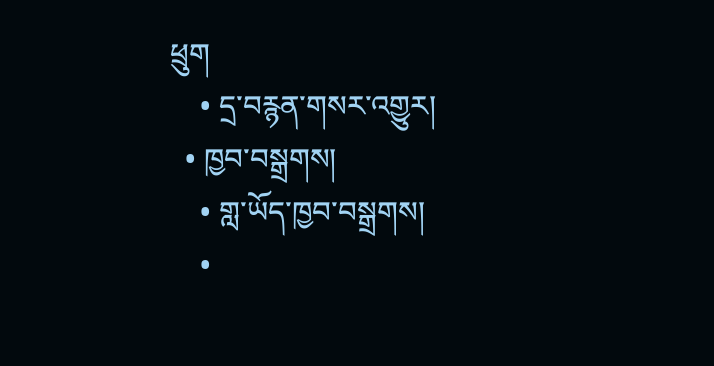ཕྲུག
    • དྲ་བརྙན་གསར་འགྱུར།
  • ཁྱབ་བསྒྲགས།
    • གླ་ཡོད་ཁྱབ་བསྒྲགས།
    •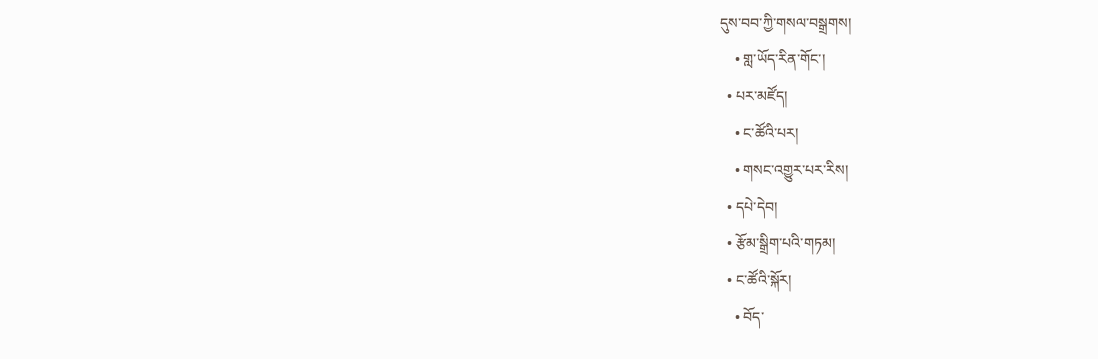དུས་བབ་ཀྱི་གསལ་བསྒྲགས།
    • གླ་ཡོད་རིན་གོང་།
  • པར་མཛོད།
    • ང་ཚོའི་པར།
    • གསང་འགྱུར་པར་རིས།
  • དཔེ་དེབ།
  • རྩོམ་སྒྲིག་པའི་གཏམ།
  • ང་ཚོའི་སྐོར།
    • བོད་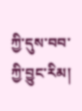ཀྱི་དུས་བབ་ཀྱི་བྱུང་རིམ།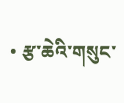• རྩ་ཆེའི་གསུང་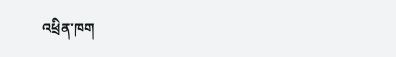འཕྲིན་ཁག